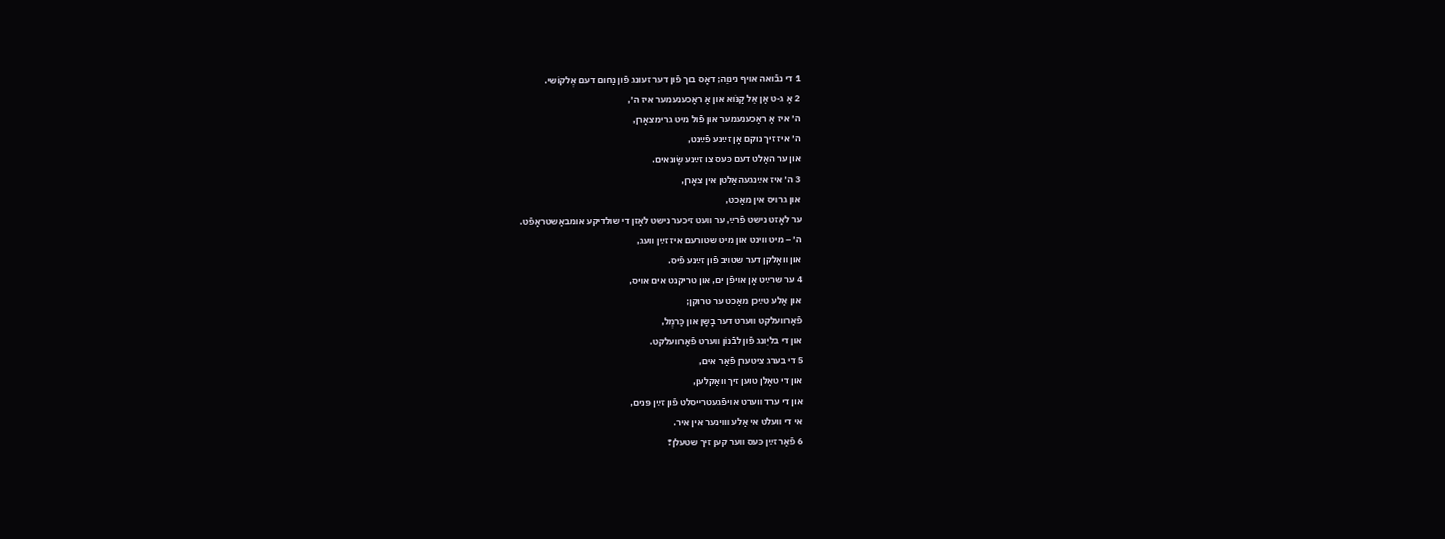1 די נבֿואה אױף נינוֵה; דאָס בוך פֿון דער זעונג פֿון נַחום דעם אֶלקוֹשי.
2 אַ ג-ט אַן אֵל קַנֹּוא און אַ ראַכענעמער איז ה׳,
ה׳ איז אַ ראַכענעמער און פֿול מיט גרימצאָרן,
ה׳ איז זיך נוקם אָן זײַנע פֿײַנט,
און ער האַלט דעם כּעס צו זײַנע שָׂונאים.
3 ה׳ איז אײַנגעהאַלטן אין צאָרן,
און גרױס אין מאַכט,
ער לאָזט נישט פֿרײַ, ער װעט זיכער נישט לאָזן די שולדיקע אומבאַשטראָפֿט.
ה׳ – מיט װינט און מיט שטורעם איז זײַן װעג,
און װאָלקן דער שטױב פֿון זײַנע פֿיס.
4 ער שרײַט אָן אױפֿן ים, און טריקנט אים אױס,
און אַלע טײַכן מאַכט ער טרוקן;
פֿאַרװעלקט װערט דער בָשָן און כַּרמֶל,
און די בליִונג פֿון לבֿנוֹן װערט פֿאַרװעלקט.
5 די בערג ציטערן פֿאַר אים,
און די טאָלן טוען זיך װאַקלען,
און די ערד װערט אױפֿגעטרײסלט פֿון זײַן פּנים,
אי די װעלט אי אַלע װױנער אין איר.
6 פֿאַר זײַן כּעס װער קען זיך שטעלן?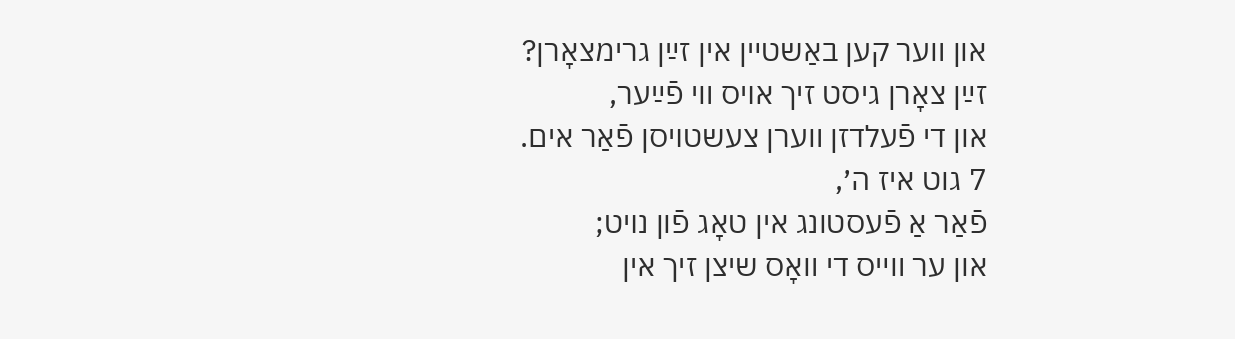און װער קען באַשטײן אין זײַן גרימצאָרן?
זײַן צאָרן גיסט זיך אױס װי פֿײַער,
און די פֿעלדזן װערן צעשטױסן פֿאַר אים.
7 גוט איז ה׳,
פֿאַר אַ פֿעסטונג אין טאָג פֿון נױט;
און ער װײס די װאָס שיצן זיך אין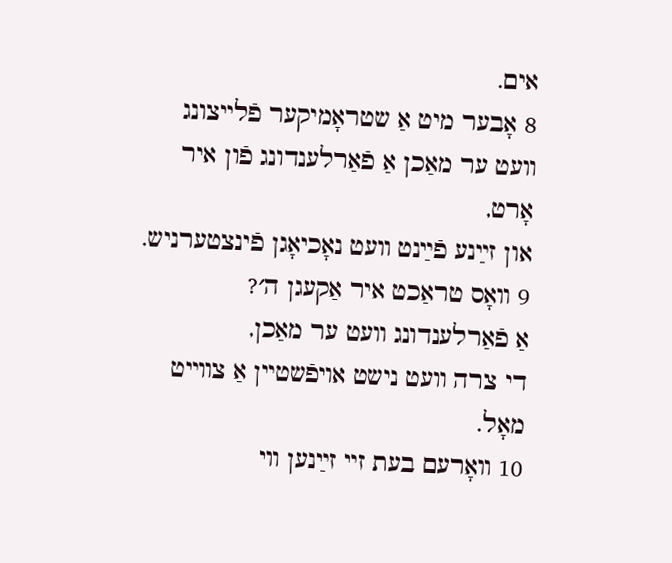אים.
8 אָבער מיט אַ שטראָמיקער פֿלײצונג
װעט ער מאַכן אַ פֿאַרלענדונג פֿון איר אָרט,
און זײַנע פֿײַנט װעט נאָכיאָגן פֿינצטערניש.
9 װאָס טראַכט איר אַקעגן ה׳?
אַ פֿאַרלענדונג װעט ער מאַכן,
די צרה װעט נישט אױפֿשטײן אַ צװײט מאָל.
10 װאָרעם בעת זײ זײַנען װי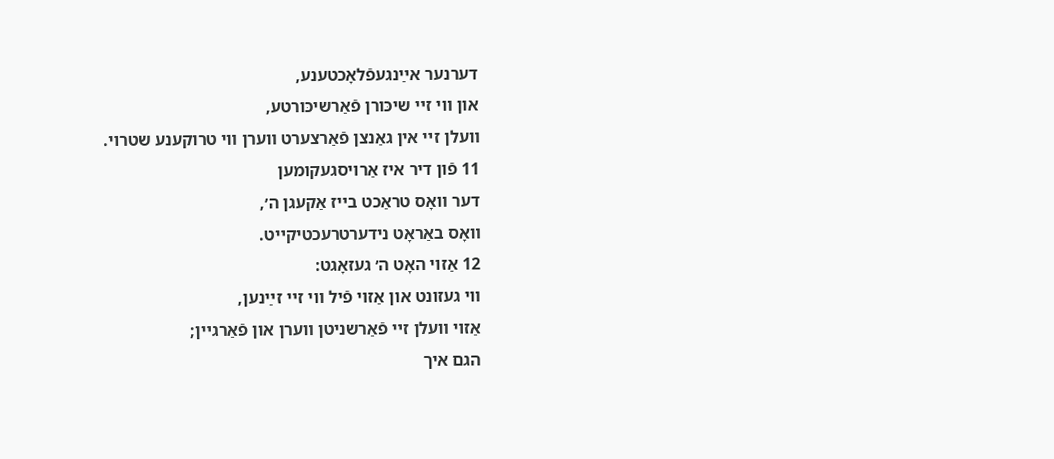דערנער אײַנגעפֿלאָכטענע,
און װי זײ שיכּורן פֿאַרשיכּורטע,
װעלן זײ אין גאַנצן פֿאַרצערט װערן װי טרוקענע שטרױ.
11 פֿון דיר איז אַרױסגעקומען
דער װאָס טראַכט בײז אַקעגן ה׳,
װאָס באַראָט נידערטרעכטיקײט.
12 אַזױ האָט ה׳ געזאָגט:
װי געזונט און אַזױ פֿיל װי זײ זײַנען,
אַזױ װעלן זײ פֿאַרשניטן װערן און פֿאַרגײן;
הגם איך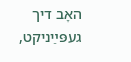האָב דיך געפּײַניקט,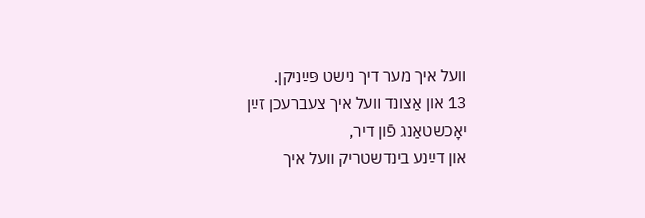װעל איך מער דיך נישט פּײַניקן.
13 און אַצונד װעל איך צעברעכן זײַן יאָכשטאַנג פֿון דיר,
און דײַנע בינדשטריק װעל איך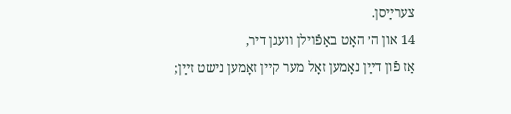צערײַסן.
14 און ה׳ האָט באַפֿױלן װעגן דיר,
אַז פֿון דײַן נאָמען זאָל מער קײן זאָמען נישט זײַן;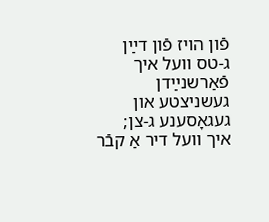פֿון הױז פֿון דײַן ג‑טס װעל איך פֿאַרשנײַדן
געשניצטע און געגאָסענע ג‑צן;
איך װעל דיר אַ קבֿר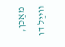מאַכן,
װײַל דו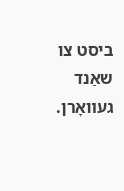ביסט צו שאַנד געװאָרן.